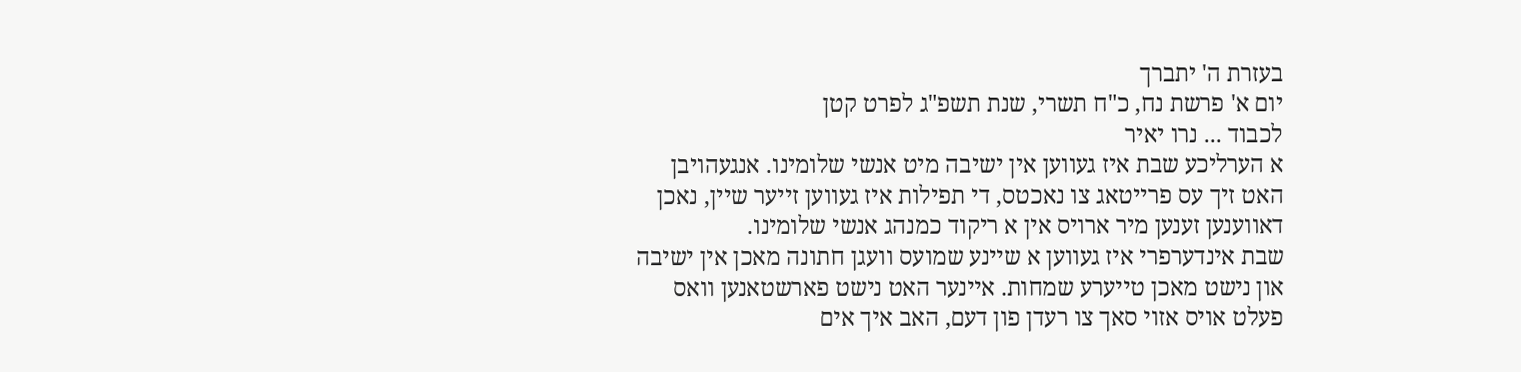בעזרת ה' יתברך
יום א' פרשת נח, כ"ח תשרי, שנת תשפ"ג לפרט קטן
לכבוד ... נרו יאיר
א הערליכע שבת איז געווען אין ישיבה מיט אנשי שלומינו. אנגעהויבן האט זיך עס פרייטאג צו נאכטס, די תפילות איז געווען זייער שיין, נאכן דאווענען זענען מיר ארויס אין א ריקוד כמנהג אנשי שלומינו.
שבת אינדערפרי איז געווען א שיינע שמועס וועגן חתונה מאכן אין ישיבה און נישט מאכן טייערע שמחות. איינער האט נישט פארשטאנען וואס פעלט אויס אזוי סאך צו רעדן פון דעם, האב איך אים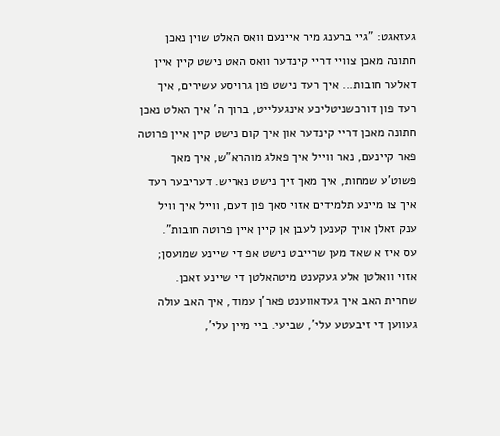געזאגט: "גיי ברענג מיר איינעם וואס האלט שוין נאכן חתונה מאכן צוויי דריי קינדער וואס האט נישט קיין איין דאלער חובות... איך רעד נישט פון גרויסע עשירים, איך רעד פון דורכשניטליכע אינגעלייט, ברוך ה' איך האלט נאכן חתונה מאכן דריי קינדער און איך קום נישט קיין איין פרוטה פאר קיינעם, נאר ווייל איך פאלג מוהרא"ש, איך מאך פשוט'ע שמחות, איך מאך זיך נישט נאריש. דעריבער רעד איך צו מיינע תלמידים אזוי סאך פון דעם, ווייל איך וויל ענק זאלן אויך קענען לעבן אן קיין איין פרוטה חובות".
עס איז א שאד מען שרייבט נישט אפ די שיינע שמועסן; אזוי וואלטן אלע געקענט מיטהאלטן די שיינע זאכן.
שחרית האב איך געדאווענט פאר'ן עמוד, איך האב עולה געווען די זיבעטע עלי', שביעי. ביי מיין עלי',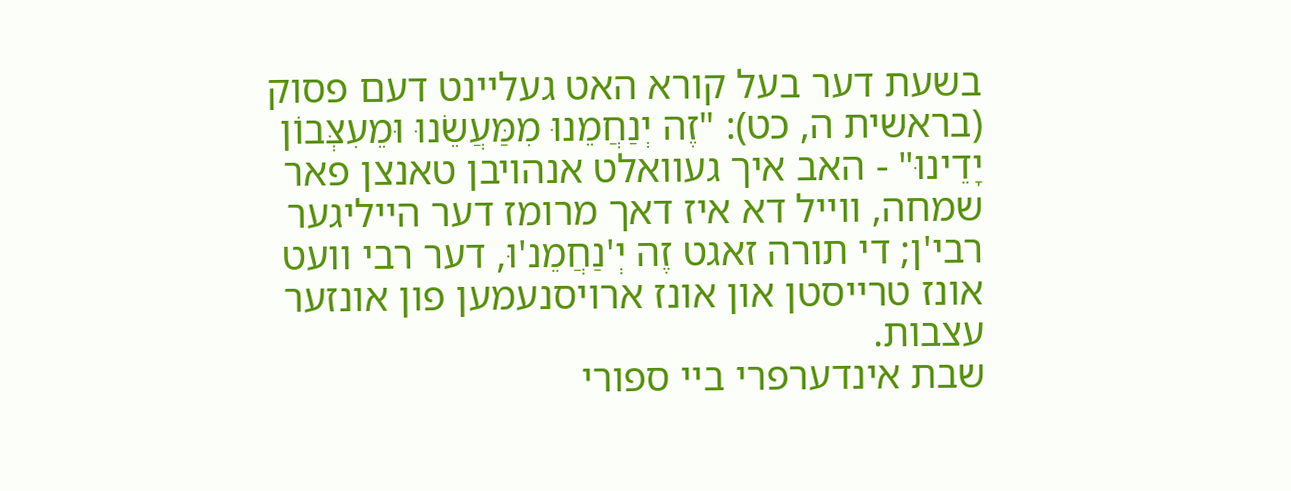בשעת דער בעל קורא האט געליינט דעם פסוק (בראשית ה, כט): "זֶה יְנַחֲמֵנוּ מִמַּעֲשֵֹנוּ וּמֵעִצְּבוֹן יָדֵינוּ" - האב איך געוואלט אנהויבן טאנצן פאר שמחה, ווייל דא איז דאך מרומז דער הייליגער רבי'ן; די תורה זאגט זֶה יְ'נַחֲמֵנ'וּ, דער רבי וועט אונז טרייסטן און אונז ארויסנעמען פון אונזער עצבות.
שבת אינדערפרי ביי ספורי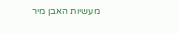מעשיות האבן מיר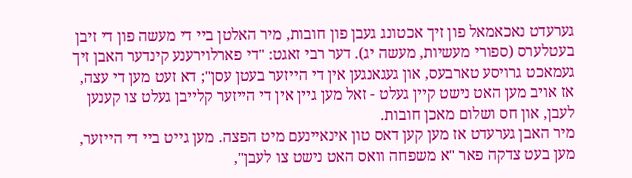גערעדט נאכאמאל פון זיך אכטונג געבן פון חובות, מיר האלטן ביי די מעשה פון די זיבן בעטלערס (ספורי מעשיות, מעשה יג). דער רבי זאגט: "די פארלוירענע קינדער האבן זיך געמאכט גרויסע טארבעס, און געגאנגען אין די הייזער בעטן עסן"; דא זעט מען די עצה, אז אויב מען האט נישט קיין געלט - זאל מען גיין אין די הייזער קלייבן געלט צו קענען לעבן, און חס ושלום מאכן חובות.
מיר האבן גערעדט אז מען קען דאס טון אינאיינעם מיט הפצה. מען גייט ביי די הייזער, מען בעט צדקה פאר "א משפחה וואס האט נישט צו לעבן",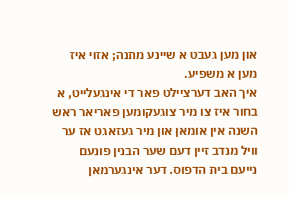און מען געבט א שיינע מתנה; אזוי איז מען א משפיע.
איך האב דערציילט פאר די אינגעלייט, א בחור איז צו מיר צוגעקומען פאריאר ראש השנה אין אומאן און מיר געזאגט אז ער וויל מנדב זיין דעם שער הבנין פונעם נייעם בית הדפוס. דער אינגערמאן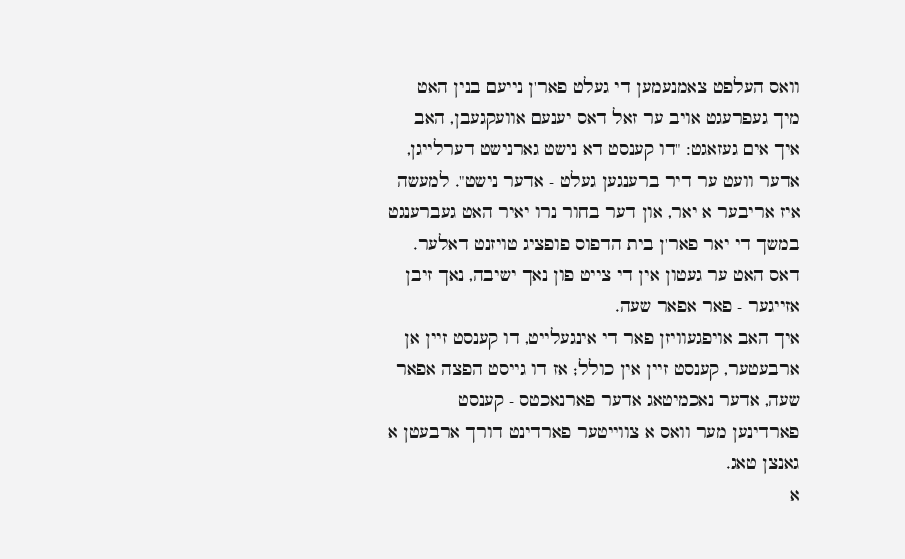וואס העלפט צאמנעמען די געלט פאר'ן נייעם בנין האט מיך געפרעגט אויב ער זאל דאס יענעם אוועקגעבן, האב איך אים געזאגט: "דו קענסט דא נישט גארנישט דערלייגן, אדער וועט ער דיר ברענגען געלט - אדער נישט". למעשה איז אריבער א יאר, און דער בחור נרו יאיר האט געברענגט במשך די יאר פאר'ן בית הדפוס פופציג טויזנט דאלער. דאס האט ער געטון אין די צייט פון נאך ישיבה, נאך זיבן אזייגער - פאר אפאר שעה.
איך האב אויפגעוויזן פאר די אינגעלייט, דו קענסט זיין אן ארבעטער, קענסט זיין אין כולל; אז דו גייסט הפצה אפאר שעה, אדער נאכמיטאג אדער פארנאכטס - קענסט פארדינען מער וואס א צווייטער פארדינט דורך ארבעטן א גאנצן טאג.
א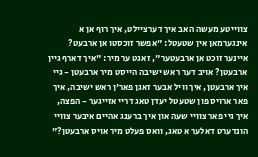צווייטע מעשה האב איך דערציילט, איך רוף אן א אינגערמאן אין שטעטל: "אפשר זוכסטו אן ארבעט? איינער זוכט אן ארבעטער", זאגט ער מיר: "איך דארף גיין ארבעטן? אויב דער ראש ישיבה הייסט מיר ארבעטן - גיי איך ארבעטן, איך וויל אבער זאגן פאר'ן ראש ישיבה, איך פאר ארויס פון שטעטל יעדן טאג דריי אזייגער - הפצה, איך גיי פאר צוויי שעה און איך ברענג אהיים איבער צוויי הונדערט דאלער א טאג, וואס פעלט מיר אויס ארבעטן?"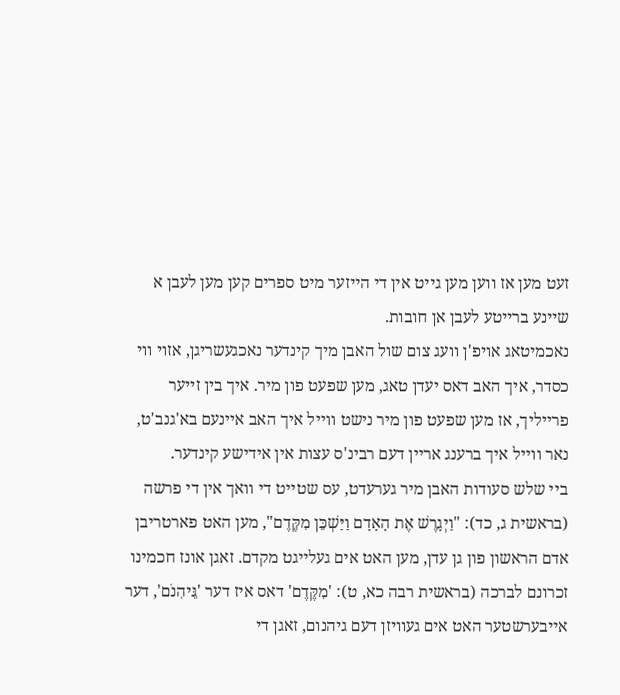זעט מען אז ווען מען גייט אין די הייזער מיט ספרים קען מען לעבן א שיינע ברייטע לעבן אן חובות.
נאכמיטאג אויפ'ן וועג צום שול האבן מיך קינדער נאכגעשריגן, אזוי ווי כסדר, איך האב דאס יעדן טאג, מען שפעט פון מיר. איך בין זייער פרייליך, אז מען שפעט פון מיר נישט ווייל איך האב איינעם בא'גנב'ט, נאר ווייל איך ברענג אריין דעם רבינ'ס עצות אין אידישע קינדער.
ביי שלש סעודות האבן מיר גערעדט, עס שטייט די וואך אין די פרשה (בראשית ג, כד): "וַיְגָרֶשׁ אֶת הָאָדָם וַיַּשְׁכֵּן מִקֶּדֶם", מען האט פארטריבן אדם הראשון פון גן עדן, מען האט אים געלייגט מקדם. זאגן אונז חכמינו זכרונם לברכה (בראשית רבה כא, ט): 'מִקֶּדֶם' דאס איז דער 'גֵּיהִנֹם', דער אייבערשטער האט אים געוויזן דעם גיהנום, זאגן די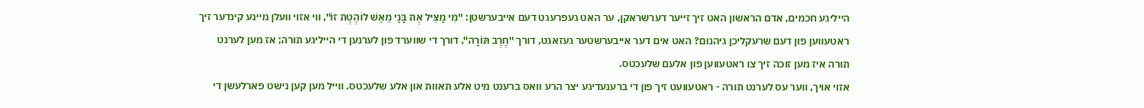הייליגע חכמים, אדם הראשון האט זיך זייער דערשראקן, ער האט געפרעגט דעם אייבערשטן: "מִי מַצִּיל אֶת בָּנַי מֵאֵשׁ לוֹהֶטֶת זוֹ", ווי אזוי וועלן מיינע קינדער זיך ראטעווען פון דעם שרעקליכן גיהנום? האט אים דער אייבערשטער געזאגט, דורך "חֶרֶב תּוֹרָה", דורך די שווערד פון לערנען די הייליגע תורה; אז מען לערנט תורה איז מען זוכה זיך צו ראטעווען פון אלעם שלעכטס.
אזוי אויך, ווער עס לערנט תורה - ראטעוועט זיך פון די ברענעדיגע יצר הרע וואס ברענט מיט אלע תאוות און אלע שלעכטס. ווייל מען קען נישט פארלעשן די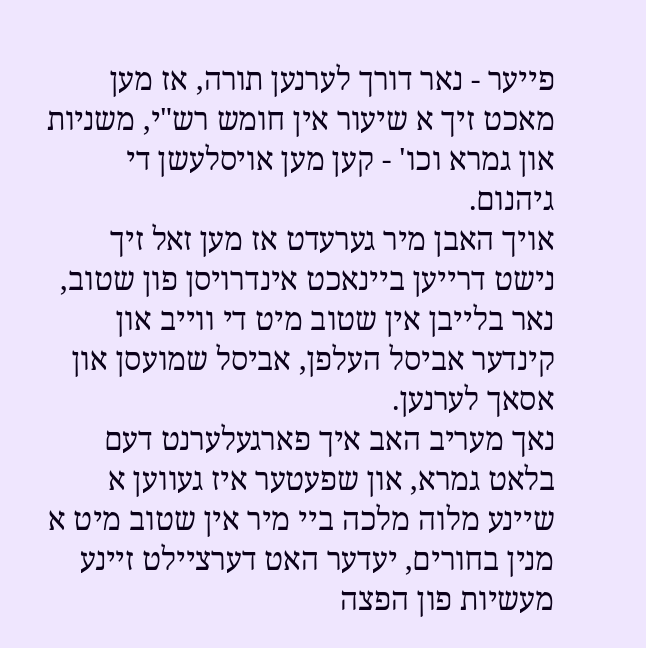פייער - נאר דורך לערנען תורה, אז מען מאכט זיך א שיעור אין חומש רש"י, משניות און גמרא וכו' - קען מען אויסלעשן די גיהנום.
אויך האבן מיר גערעדט אז מען זאל זיך נישט דרייען ביינאכט אינדרויסן פון שטוב, נאר בלייבן אין שטוב מיט די ווייב און קינדער אביסל העלפן, אביסל שמועסן און אסאך לערנען.
נאך מעריב האב איך פארגעלערנט דעם בלאט גמרא, און שפעטער איז געווען א שיינע מלוה מלכה ביי מיר אין שטוב מיט א מנין בחורים, יעדער האט דערציילט זיינע מעשיות פון הפצה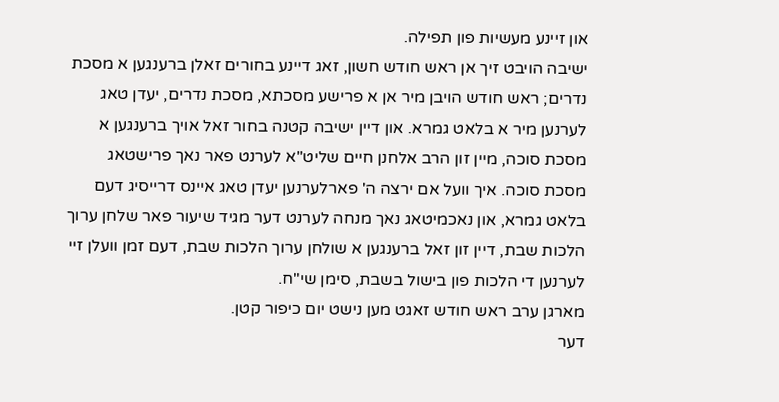און זיינע מעשיות פון תפילה.
ישיבה הויבט זיך אן ראש חודש חשון, זאג דיינע בחורים זאלן ברענגען א מסכת נדרים; ראש חודש הויבן מיר אן א פרישע מסכתא, מסכת נדרים, יעדן טאג לערנען מיר א בלאט גמרא. און דיין ישיבה קטנה בחור זאל אויך ברענגען א מסכת סוכה, מיין זון הרב אלחנן חיים שליט"א לערנט פאר נאך פרישטאג מסכת סוכה. איך וועל אם ירצה ה' פארלערנען יעדן טאג איינס דרייסיג דעם בלאט גמרא, און נאכמיטאג נאך מנחה לערנט דער מגיד שיעור פאר שלחן ערוך הלכות שבת, דיין זון זאל ברענגען א שולחן ערוך הלכות שבת, דעם זמן וועלן זיי לערנען די הלכות פון בישול בשבת, סימן שי"ח.
מארגן ערב ראש חודש זאגט מען נישט יום כיפור קטן.
דער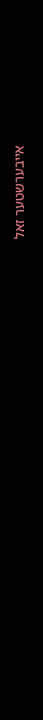אייבערשטער זאל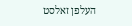העלפן זאלסט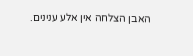האבן הצלחה אין אלע ענינים.